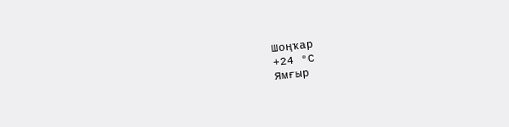Шоңҡар
+24 °С
Ямғыр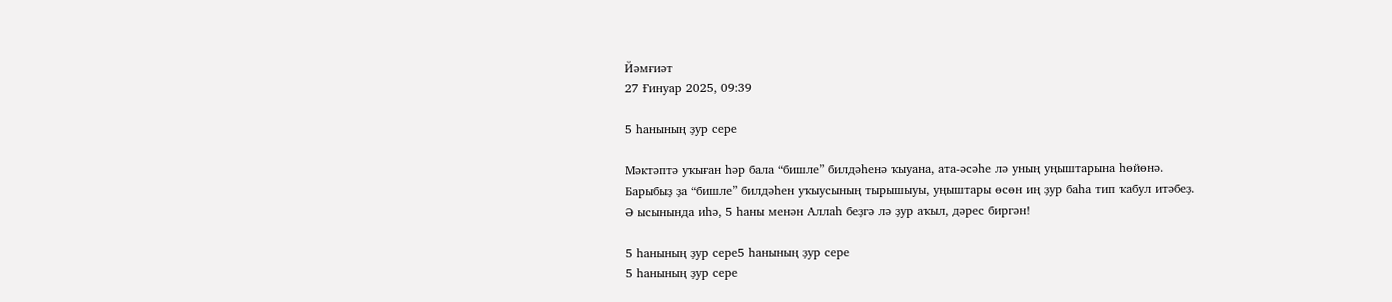Йәмғиәт
27 Ғинуар 2025, 09:39

5 һанының ҙур сере

Мәктәптә уҡыған һәр бала “бишле” билдәһенә ҡыуана, ата-әсәһе лә уның уңыштарына һөйөнә. Барыбыҙ ҙа “бишле” билдәһен уҡыусының тырышыуы, уңыштары өсөн иң ҙур баһа тип ҡабул итәбеҙ. Ә ысынында иһә, 5 һаны менән Аллаһ беҙгә лә ҙур аҡыл, дәрес биргән!

5 һанының ҙур сере5 һанының ҙур сере
5 һанының ҙур сере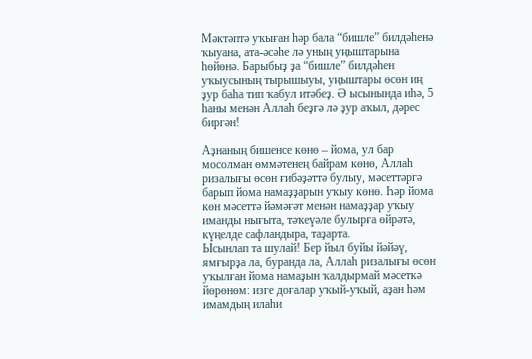Мәктәптә уҡыған һәр бала “бишле” билдәһенә ҡыуана, ата-әсәһе лә уның уңыштарына һөйөнә. Барыбыҙ ҙа “бишле” билдәһен уҡыусының тырышыуы, уңыштары өсөн иң ҙур баһа тип ҡабул итәбеҙ. Ә ысынында иһә, 5 һаны менән Аллаһ беҙгә лә ҙур аҡыл, дәрес биргән!

Аҙнаның бишенсе көнө – йома, ул бар мосолман өммәтенең байрам көнө, Аллаһ ризалығы өсөн ғибәҙәттә булыу, мәсеттәргә барып йома намаҙҙарын уҡыу көнө. Һәр йома көн мәсеттә йәмәғәт менән намаҙҙар уҡыу иманды нығыта, тәҡеүәле булырға өйрәтә, күңелде сафландыра, таҙарта.
Ысынлап та шулай! Бер йыл буйы йәйәү, ямғырҙа ла, буранда ла, Аллаһ ризалығы өсөн уҡылған йома намаҙын ҡалдырмай мәсеткә йөрөнөм: изге доғалар уҡый-уҡый, аҙан һәм имамдың илаһи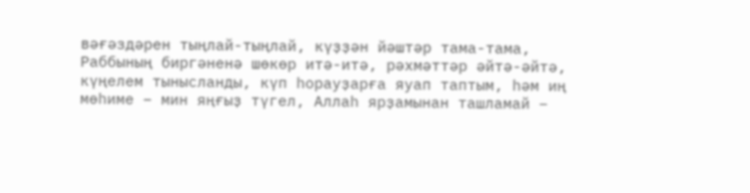вәғәздәрен тыңлай-тыңлай, күҙҙән йәштәр тама-тама, Раббының биргәненә шөкөр итә-итә, рәхмәттәр әйтә-әйтә, күңелем тынысланды, күп һорауҙарға яуап таптым, һәм иң мөһиме – мин яңғыҙ түгел, Аллаһ ярҙамынан ташламай –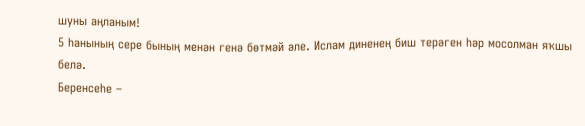шуны аңланым!
5 һанының сере бының менән генә бөтмәй әле. Ислам диненең биш терәген һәр мосолман яҡшы белә.
Беренсеһе –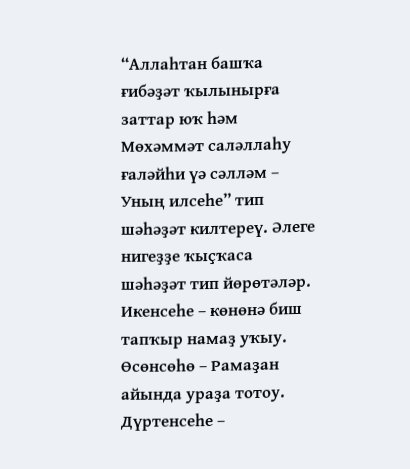“Аллаһтан башҡа ғибәҙәт ҡылынырға заттар юҡ һәм Мөхәммәт саләллаһу ғаләйһи үә сәлләм – Уның илсеһе” тип шәһәҙәт килтереү. Әлеге нигеҙҙе ҡыҫҡаса шәһәҙәт тип йөрөтәләр.
Икенсеһе – көнөнә биш тапҡыр намаҙ уҡыу.
Өсөнсөһө – Рамаҙан айында ураҙа тотоу.
Дүртенсеһе –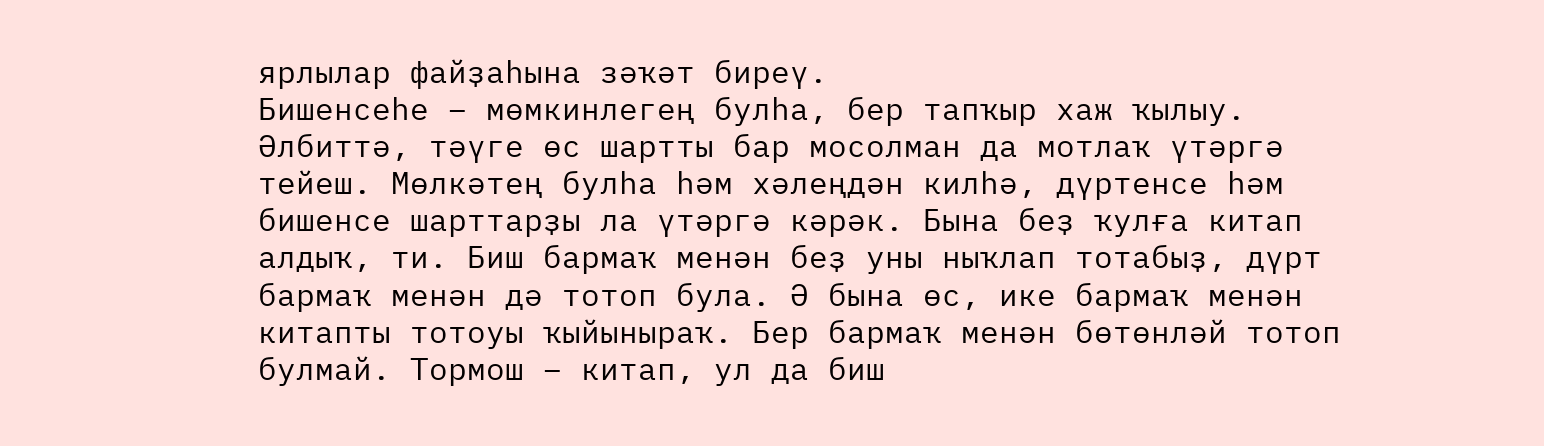ярлылар файҙаһына зәҡәт биреү.
Бишенсеһе – мөмкинлегең булһа, бер тапҡыр хаж ҡылыу.
Әлбиттә, тәүге өс шартты бар мосолман да мотлаҡ үтәргә тейеш. Мөлкәтең булһа һәм хәлеңдән килһә, дүртенсе һәм бишенсе шарттарҙы ла үтәргә кәрәк. Бына беҙ ҡулға китап алдыҡ, ти. Биш бармаҡ менән беҙ уны ныҡлап тотабыҙ, дүрт бармаҡ менән дә тотоп була. Ә бына өс, ике бармаҡ менән китапты тотоуы ҡыйыныраҡ. Бер бармаҡ менән бөтөнләй тотоп булмай. Тормош – китап, ул да биш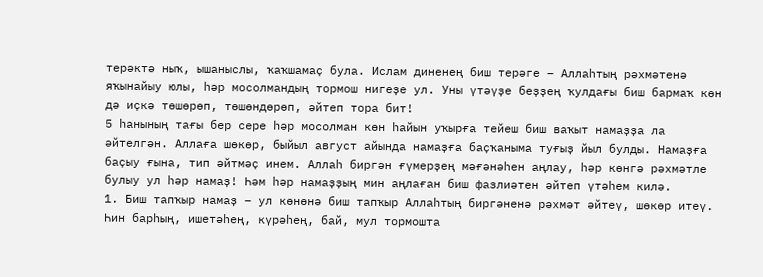терәктә ныҡ, ышаныслы, ҡаҡшамаҫ була. Ислам диненең биш терәге – Аллаһтың рәхмәтенә яҡынайыу юлы, һәр мосолмандың тормош нигеҙе ул. Уны үтәүҙе беҙҙең ҡулдағы биш бармаҡ көн дә иҫкә төшөрөп, төшөндөрөп, әйтеп тора бит!
5 һанының тағы бер сере һәр мосолман көн һайын уҡырға тейеш биш ваҡыт намаҙҙа ла әйтелгән. Аллаға шөкөр, быйыл август айында намаҙға баҫҡаныма туғыҙ йыл булды. Намаҙға баҫыу ғына, тип әйтмәҫ инем. Аллаһ биргән ғүмерҙең мәғәнәһен аңлау, һәр көнгә рәхмәтле булыу ул һәр намаҙ! Һәм һәр намаҙҙың мин аңлаған биш фазлиәтен әйтеп үтәһем килә.
1. Биш тапҡыр намаҙ – ул көнөнә биш тапҡыр Аллаһтың биргәненә рәхмәт әйтеү, шөкөр итеү. Һин барһың, ишетәһең, күрәһең, бай, мул тормошта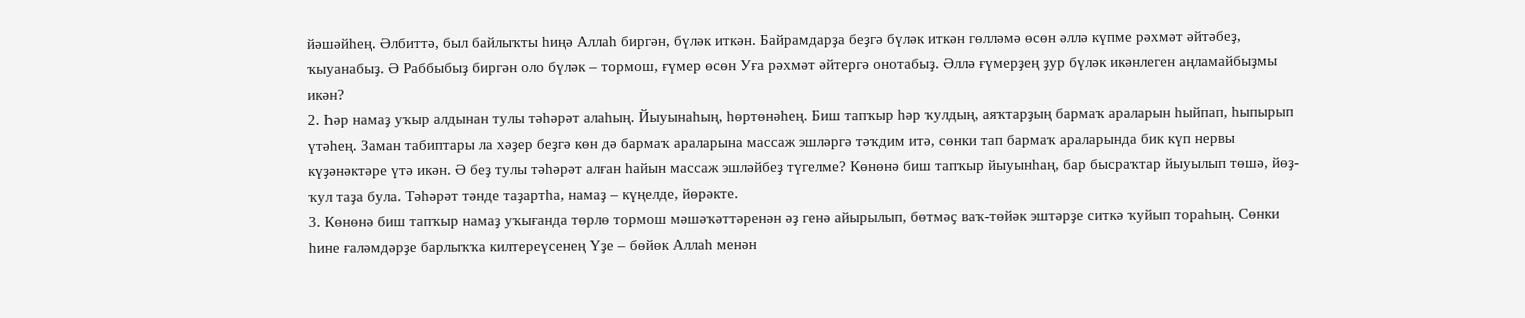йәшәйһең. Әлбиттә, был байлыҡты һиңә Аллаһ биргән, бүләк иткән. Байрамдарҙа беҙгә бүләк иткән гөлләмә өсөн әллә күпме рәхмәт әйтәбеҙ, ҡыуанабыҙ. Ә Раббыбыҙ биргән оло бүләк – тормош, ғүмер өсөн Уға рәхмәт әйтергә онотабыҙ. Әллә ғүмерҙең ҙур бүләк икәнлеген аңламайбыҙмы икән?
2. Һәр намаҙ уҡыр алдынан тулы тәһәрәт алаһың. Йыуынаһың, һөртөнәһең. Биш тапҡыр һәр ҡулдың, аяҡтарҙың бармаҡ араларын һыйпап, һыпырып үтәһең. Заман табиптары ла хәҙер беҙгә көн дә бармаҡ араларына массаж эшләргә тәҡдим итә, сөнки тап бармаҡ араларында бик күп нервы күҙәнәктәре үтә икән. Ә беҙ тулы тәһәрәт алған һайын массаж эшләйбеҙ түгелме? Көнөнә биш тапҡыр йыуынһаң, бар бысраҡтар йыуылып төшә, йөҙ-ҡул таҙа була. Тәһәрәт тәнде таҙартһа, намаҙ – күңелде, йөрәкте.
3. Көнөнә биш тапҡыр намаҙ уҡығанда төрлө тормош мәшәҡәттәренән әҙ генә айырылып, бөтмәҫ ваҡ-төйәк эштәрҙе ситкә ҡуйып тораһың. Сөнки һине ғаләмдәрҙе барлыҡҡа килтереүсенең Үҙе – бөйөк Аллаһ менән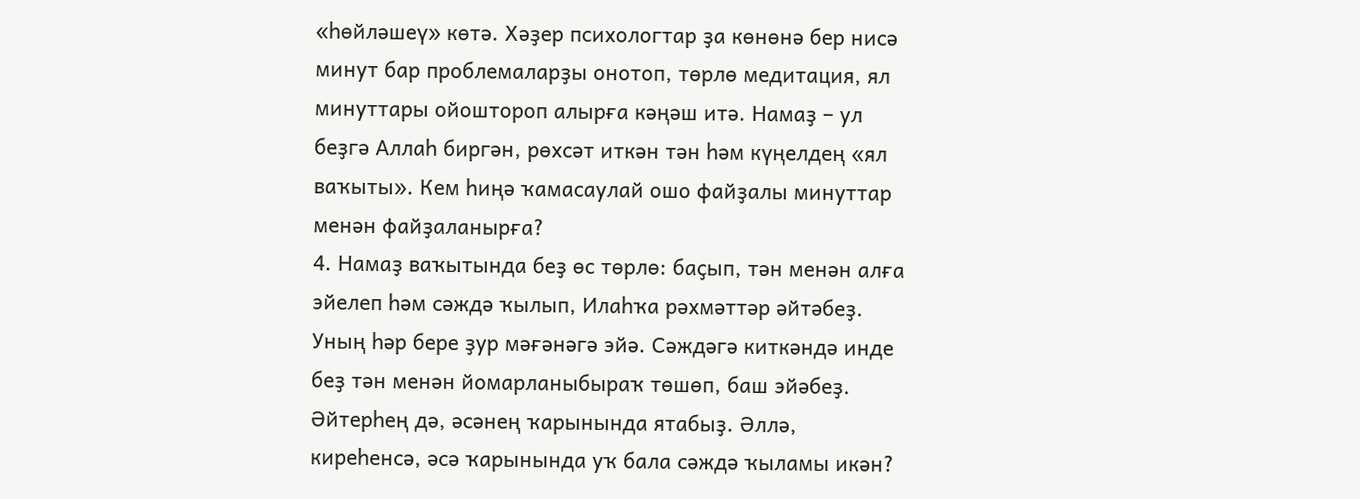«һөйләшеү» көтә. Хәҙер психологтар ҙа көнөнә бер нисә минут бар проблемаларҙы онотоп, төрлө медитация, ял минуттары ойоштороп алырға кәңәш итә. Намаҙ – ул беҙгә Аллаһ биргән, рөхсәт иткән тән һәм күңелдең «ял ваҡыты». Кем һиңә ҡамасаулай ошо файҙалы минуттар менән файҙаланырға?
4. Намаҙ ваҡытында беҙ өс төрлө: баҫып, тән менән алға эйелеп һәм сәждә ҡылып, Илаһҡа рәхмәттәр әйтәбеҙ. Уның һәр бере ҙур мәғәнәгә эйә. Сәждәгә киткәндә инде беҙ тән менән йомарланыбыраҡ төшөп, баш эйәбеҙ. Әйтерһең дә, әсәнең ҡарынында ятабыҙ. Әллә, киреһенсә, әсә ҡарынында уҡ бала сәждә ҡыламы икән?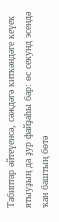Табиптар әйтеүенсә, сәждәгә киткәндәге кеүек ятыуҙың да ҙур файҙаһы бар: өс секунд эсендә ҡан баштың бөтә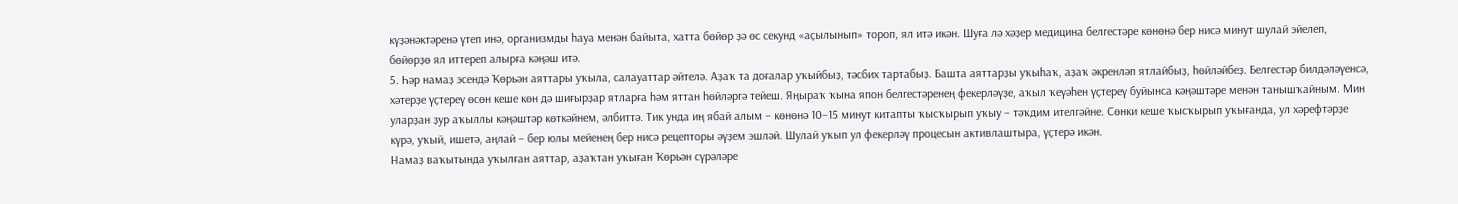күҙәнәктәренә үтеп инә, организмды һауа менән байыта, хатта бөйөр ҙә өс секунд «аҫылынып» тороп, ял итә икән. Шуға лә хәҙер медицина белгестәре көнөнә бер нисә минут шулай эйелеп, бөйөрҙө ял иттереп алырға кәңәш итә.
5. Һәр намаҙ эсендә Ҡөрьән аяттары уҡыла, салауаттар әйтелә. Аҙаҡ та доғалар уҡыйбыҙ, тәсбих тартабыҙ. Башта аяттарҙы уҡыһаҡ, аҙаҡ әкренләп ятлайбыҙ, һөйләйбеҙ. Белгестәр билдәләүенсә, хәтерҙе үҫтереү өсөн кеше көн дә шиғырҙар ятларға һәм яттан һөйләргә тейеш. Яңыраҡ ҡына япон белгестәренең фекерләүҙе, аҡыл ҡеүәһен үҫтереү буйынса кәңәштәре менән танышҡайным. Мин уларҙан ҙур аҡыллы кәңәштәр көткәйнем, әлбиттә. Тик унда иң ябай алым – көнөнә 10–15 минут китапты ҡысҡырып уҡыу – тәҡдим ителгәйне. Сөнки кеше ҡысҡырып уҡығанда, ул хәрефтәрҙе күрә, уҡый, ишетә, аңлай – бер юлы мейенең бер нисә рецепторы әүҙем эшләй. Шулай уҡып ул фекерләү процесын активлаштыра, үҫтерә икән.
Намаҙ ваҡытында уҡылған аяттар, аҙаҡтан уҡыған Ҡөрьән сүрәләре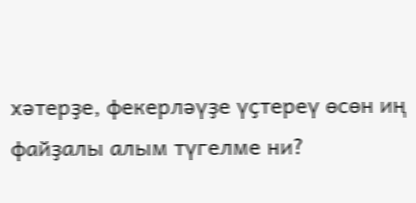хәтерҙе, фекерләүҙе үҫтереү өсөн иң файҙалы алым түгелме ни?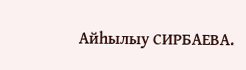Айһылыу СИРБАЕВА.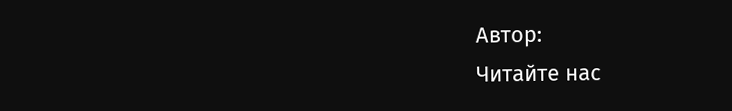Автор:
Читайте нас